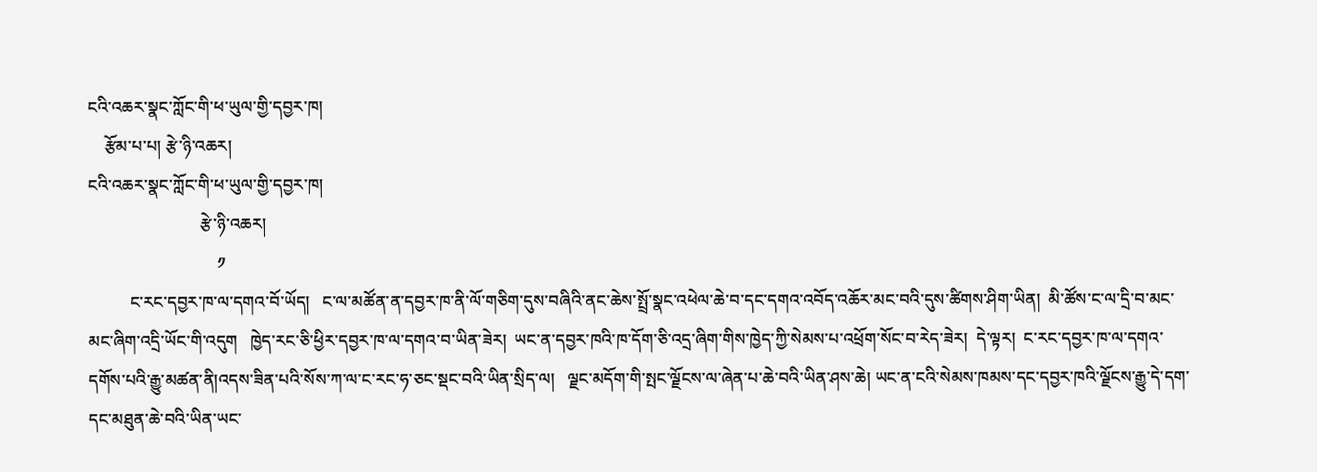ངའི་འཆར་སྣང་ཀློང་གི་ཕ་ཡུལ་གྱི་དབྱར་ཁ།
    རྩོམ་པ་པ། རྩེ་ཉི་འཆར།
ངའི་འཆར་སྣང་ཀློང་གི་ཕ་ཡུལ་གྱི་དབྱར་ཁ།
                           རྩེ་ཉི་འཆར།
                               ༡
          ང་རང་དབྱར་ཁ་ལ་དགའ་བོ་ཡོད།   ང་ལ་མཚོན་ན་དབྱར་ཁ་ནི་ལོ་གཅིག་དུས་བཞིའི་ནང་ཆེས་སྤྲོ་སྣང་འཕེལ་ཆེ་བ་དང་དགའ་འབོད་འཆོར་མང་བའི་དུས་ཚིགས་ཤིག་ཡིན།  མི་ཚོས་ང་ལ་དྲི་བ་མང་མང་ཞིག་འདྲི་ཡོང་གི་འདུག   ཁྱེད་རང་ཅི་ཕྱིར་དབྱར་ཁ་ལ་དགའ་བ་ཡིན་ཟེར།  ཡང་ན་དབྱར་ཁའི་ཁ་དོག་ཅི་འདྲ་ཞིག་གིས་ཁྱེད་ཀྱི་སེམས་པ་འཕྲོག་སོང་བ་རེད་ཟེར།  དེ་ལྟར།  ང་རང་དབྱར་ཁ་ལ་དགའ་དགོས་པའི་རྒྱུ་མཚན་ནི།འདས་ཟིན་པའི་སོས་ཀ་ལ་ང་རང་ཧ་ཅང་སྡང་བའི་ཡིན་སྲིད་ལ།   ལྗང་མདོག་གི་སྤང་ལྗོངས་ལ་ཞེན་པ་ཆེ་བའི་ཡིན་ཤས་ཆེ། ཡང་ན་ངའི་སེམས་ཁམས་དང་དབྱར་ཁའི་ལྗོངས་རྒྱུ་དེ་དག་དང་མཐུན་ཆེ་བའི་ཡིན་ཡང་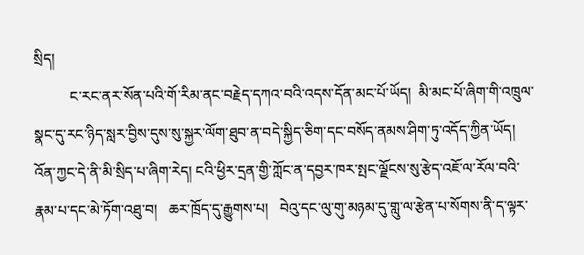སྲིད།
          ང་རང་ནར་སོན་པའི་གོ་རིམ་ནང་བརྗེད་དཀའ་བའི་འདས་དོན་མང་པོ་ཡོད།  མི་མང་པོ་ཞིག་གི་འཁྲུལ་སྣང་དུ་རང་ཉིད་སླར་བྱིས་དུས་སུ་སྐྱར་ལོག་ཐུབ་ན་བདེ་སྐྱིད་ཅིག་དང་བསོད་ནམས་ཤིག་ཏུ་འདོད་ཀྱིན་ཡོད།   འོན་ཀྱང་དེ་ནི་མི་སྲིད་པ་ཞིག་རེད། ངའི་ཕྱིར་དྲན་གྱི་ཀློང་ན་དབྱར་ཁར་སྤང་ལྗོངས་སུ་རྩེད་འཇོ་ལ་རོལ་བའི་རྣམ་པ་དང་མེ་ཏོག་འཐུ་བ།   ཆར་ཁྲོད་དུ་རྒྱུགས་པ།   བེའུ་དང་ལུ་གུ་མཉམ་དུ་གླུ་ལ་རྩེན་པ་སོགས་ནི་ད་ལྟར་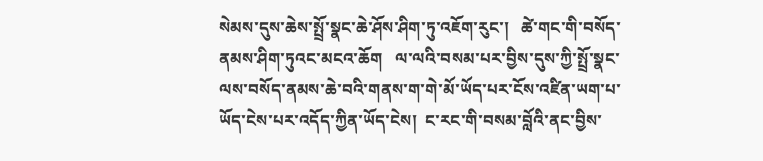སེམས་དུས་ཆེས་སྤྲོ་སྣང་ཆེ་ཤོས་ཤིག་ཏུ་འཇོག་རུང་།   ཚེ་གང་གི་བསོད་ནམས་ཤིག་ཏུའང་མངའ་ཆོག   ལ་ལའི་བསམ་པར་བྱིས་དུས་ཀྱི་སྤྲོ་སྣང་ལས་བསོད་ནམས་ཆེ་བའི་གནས་ག་གེ་མོ་ཡོད་པར་ངོས་འཛིན་ཡག་པ་ཡོད་ངེས་པར་འདོད་ཀྱིན་ཡོད་ངེས།  ང་རང་གི་བསམ་བློའི་ནང་བྱིས་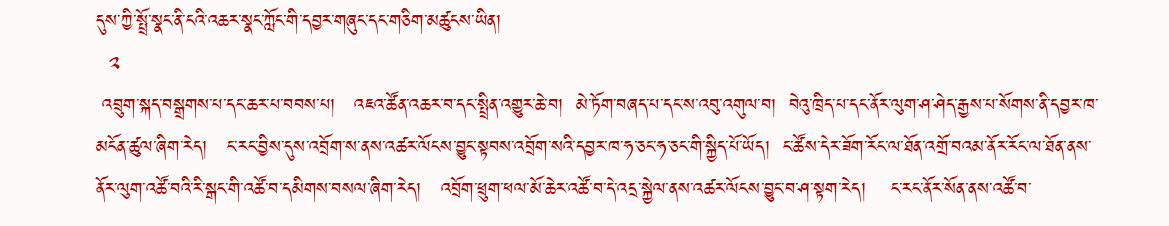དུས་ཀྱི་སྤྲོ་སྣང་ནི་ངའི་འཆར་སྣང་ཀློང་གི་དབྱར་གཞུང་དང་གཅིག་མཚུངས་ཡིན།
  ༢
 འབྲུག་སྐད་བསྒྲགས་པ་དང་ཆར་པ་བབས་པ།   འཇའ་ཚོན་འཆར་བ་དང་སྤྲིན་འགྱུར་ཆེ་བ།  མེ་ཏོག་བཞད་པ་དང་ས་འབུ་འགུལ་བ།  བེའུ་ཁྲིད་པ་དང་ནོར་ལུག་ཤ་ཤེད་རྒྱས་པ་སོགས་ནི་དབྱར་ཁ་མངོན་ཚུལ་ཞིག་རེད།   ང་རང་བྱིས་དུས་འབྲོག་ས་ནས་འཚར་ལོངས་བྱུང་སྟབས་འབྲོག་སའི་དབྱར་ཁ་ཧ་ཅང་ཧ་ཅང་གི་སྐྱིད་པོ་ཡོད།  ང་ཚོས་དེར་ཟོག་རོང་ལ་ཐོན་འགྲོ་བའམ་ནོར་རོང་ལ་ཐོན་ནས་ནོར་ལུག་འཚོ་བའི་རི་སྒང་གི་འཚོ་བ་དམིགས་བསལ་ཞིག་རེད།   འབྲོག་ཕྲུག་ཕལ་མོ་ཆེར་འཚོ་བ་དེ་འདྲ་སྐྱེལ་ནས་འཚར་ལོངས་བྱུང་བ་ཤ་སྟག་རེད།    ང་རང་ནོར་སོན་ནས་འཚོ་བ་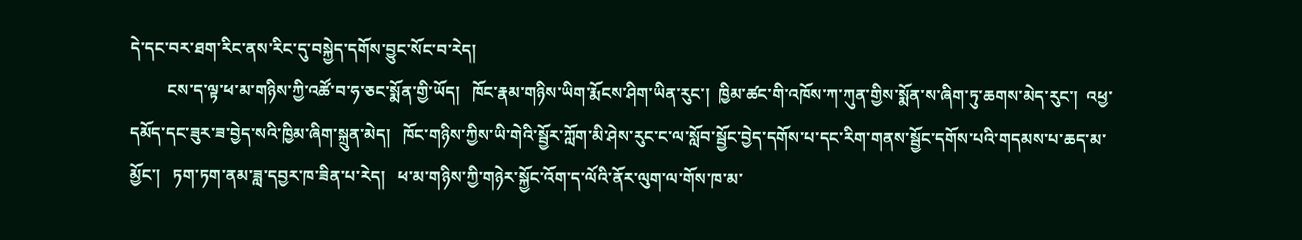དེ་དང་བར་ཐག་རིང་ནས་རིང་དུ་བསྐྱེད་དགོས་བྱུང་སོང་བ་རེད།
         ངས་ད་ལྟ་ཕ་མ་གཉིས་ཀྱི་འཚོ་བ་ཧ་ཅང་སྨོན་གྱི་ཡོད།   ཁོང་རྣམ་གཉིས་ཡིག་རྨོངས་ཤིག་ཡིན་རུང་།  ཁྱིམ་ཚང་གི་འཁོས་ཀ་ཀུན་གྱིས་སྨོན་ས་ཞིག་ཏུ་ཆགས་མེད་རུང་།  འཕྱ་དམོད་དང་ཟུར་ཟ་བྱེད་སའི་ཁྱིམ་ཞིག་སྐྲུན་མེད།   ཁོང་གཉིས་ཀྱིས་ཡི་གེའི་སྦྱོར་ཀློག་མི་ཤེས་རུང་ང་ལ་སློབ་སྦྱོང་བྱེད་དགོས་པ་དང་རིག་གནས་སྦྱོང་དགོས་པའི་གདམས་པ་ཆད་མ་མྱོང་།   ཏག་ཏག་ནམ་ཟླ་དབྱར་ཁ་ཟིན་པ་རེད།   ཕ་མ་གཉིས་ཀྱི་གཉེར་སྐྱོང་འོག་ད་ལོའི་ནོར་ལུག་ལ་གོས་ཁ་མ་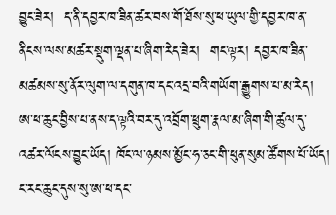བྱུང་ཟེར།  ད་ནི་དབྱར་ཁ་ཟིན་ཚར་བས་གོ་ཐོས་སུ་ཕ་ཡུལ་གྱི་དབྱར་ཁ་ན་ནིངས་ལས་མཚར་སྡུག་ལྡན་པ་ཞིག་རེད་ཟེར།  གང་ལྟར། དབྱར་ཁ་ཟིན་མཚམས་སུ་ནོར་ལུག་ལ་དགུན་ཁ་དང་འདྲ་བའི་གཡོག་རྒྱུགས་པ་མ་རེད།     ཨ་ཕ་ཆུང་བྱིས་པ་ནས་ད་ལྟའི་བར་དུ་འབྲོག་ཕྲུག་རྣལ་མ་ཞིག་གི་ཚུལ་དུ་འཚར་ལོངས་བྱུང་ཡོད། ཁོང་ལ་ཉམས་མྱོང་ཧ་ཅང་གི་ཕུན་སུམ་ཚོགས་པོ་ཡོད།  ང་རང་ཆུང་དུས་སུ་ཨ་ཕ་དང་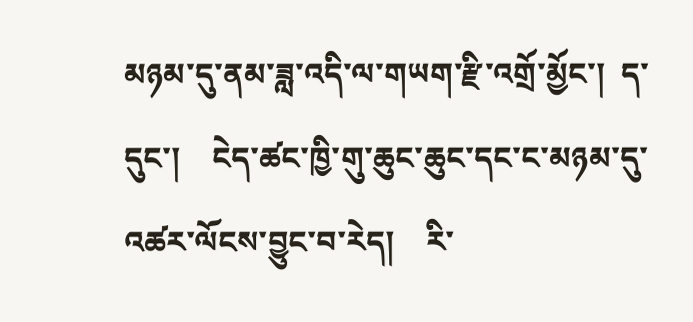མཉམ་དུ་ནམ་ཟླ་འདི་ལ་གཡག་རྫི་འགྲོ་མྱོང་།  ད་དུང་།    ངེད་ཚང་ཁྱི་གུ་ཆུང་ཆུང་དང་ང་མཉམ་དུ་འཚར་ལོངས་བྱུང་བ་རེད།    རི་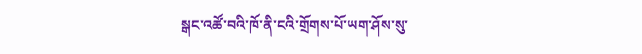སྒང་འཚོ་བའི་ཁོ་ནི་ངའི་གྲོགས་པོ་ཡག་ཤོས་སུ་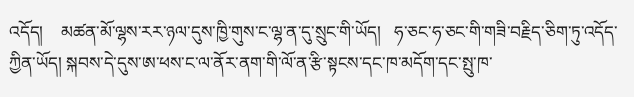འདོད།    མཚན་མོ་ལྷས་རར་ཉལ་དུས་ཁྱི་གུས་ང་ལྷ་ན་དུ་སྲུང་གི་ཡོད།   ཧ་ཅང་ཧ་ཅང་གི་གཟི་བརྗིད་ཅིག་ཏུ་འདོད་ཀྱིན་ཡོད། སྐབས་དེ་དུས་ཨ་ཕས་ང་ལ་ནོར་ནག་གི་ལོ་ན་རྩི་སྟངས་དང་ཁ་མདོག་དང་སྤུ་ཁ་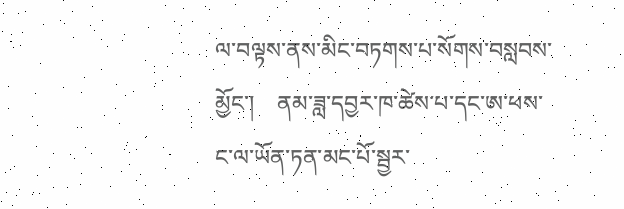ལ་བལྟས་ནས་མིང་བཏགས་པ་སོགས་བསླབས་མྱོང་།    ནམ་ཟླ་དབྱར་ཁ་ཚེས་པ་དང་ཨ་ཕས་ང་ལ་ཡོན་ཏན་མང་པོ་སྦྱར་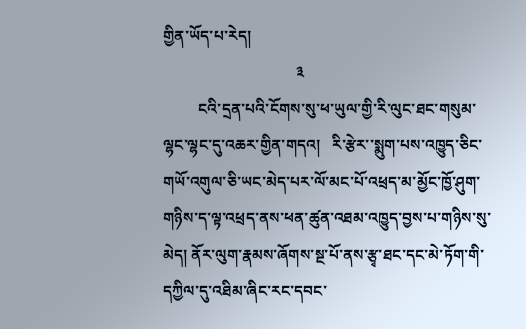གྱིན་ཡོད་པ་རེད།
                                  ༣
         ངའི་དྲན་པའི་ངོགས་སུ་ཕ་ཡུལ་གྱི་རི་ལུང་ཐང་གསུམ་ལྷང་ལྷང་དུ་འཆར་གྱིན་གདའ།   རི་རྩེར་་སྨུག་པས་འཁྱུད་ཅིང་གཡོ་འགུལ་ཅི་ཡང་མེད་པར་ལོ་མང་པོ་འཕྲད་མ་མྱོང་ཁྱོ་ཤུག་གཉིས་ད་ལྟ་འཕྲད་ནས་ཕན་ཚུན་འཐམ་འཁྱུད་བྱས་པ་གཉིས་སུ་མེད། ནོར་ལུག་རྣམས་ཞོགས་སྔ་པོ་ནས་རྩྭ་ཐང་དང་མེ་ཏོག་གི་དཀྱིལ་དུ་འཐིམ་ཞིང་རང་དབང་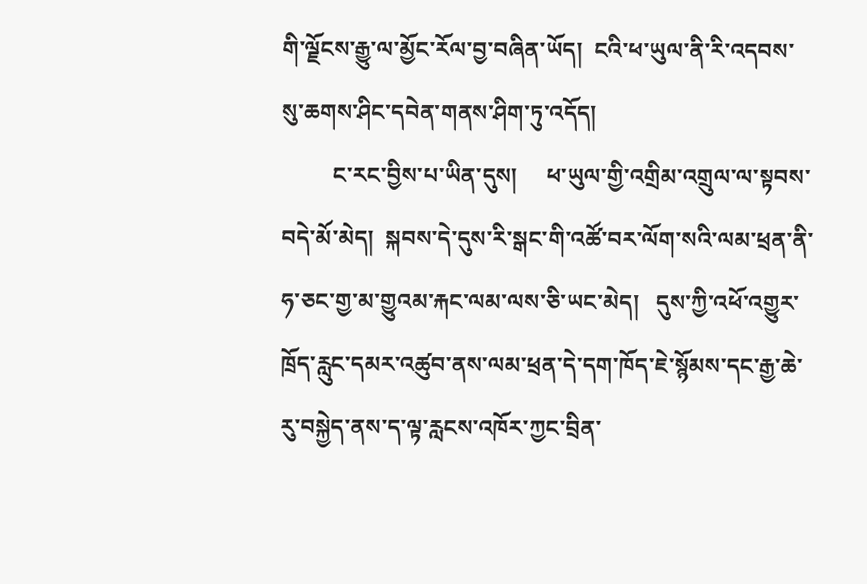གི་ལྗོངས་རྒྱུ་ལ་མྱོང་རོལ་བྱ་བཞིན་ཡོད།  ངའི་ཕ་ཡུལ་ནི་རི་འདབས་སུ་ཆགས་ཤིང་དབེན་གནས་ཤིག་ཏུ་འདོད།
         ང་རང་བྱིས་པ་ཡིན་དུས།     ཕ་ཡུལ་གྱི་འགྲིམ་འགྲུལ་ལ་སྟབས་བདེ་མོ་མེད།  སྐབས་དེ་དུས་རི་སྒང་གི་འཚོ་བར་ལོག་སའི་ལམ་ཕྲན་ནི་ཧ་ཅང་གྱ་མ་གྱུའམ་རྐང་ལམ་ལས་ཅི་ཡང་མེད།   དུས་ཀྱི་འཕོ་འགྱུར་ཁྲོད་རླུང་དམར་འཚུབ་ནས་ལམ་ཕྲན་དེ་དག་ཁོད་ཇེ་སྙོམས་དང་རྒྱ་ཆེ་རུ་བསྐྱེད་ནས་ད་ལྟ་རླངས་འཁོར་ཀྱང་བྲིན་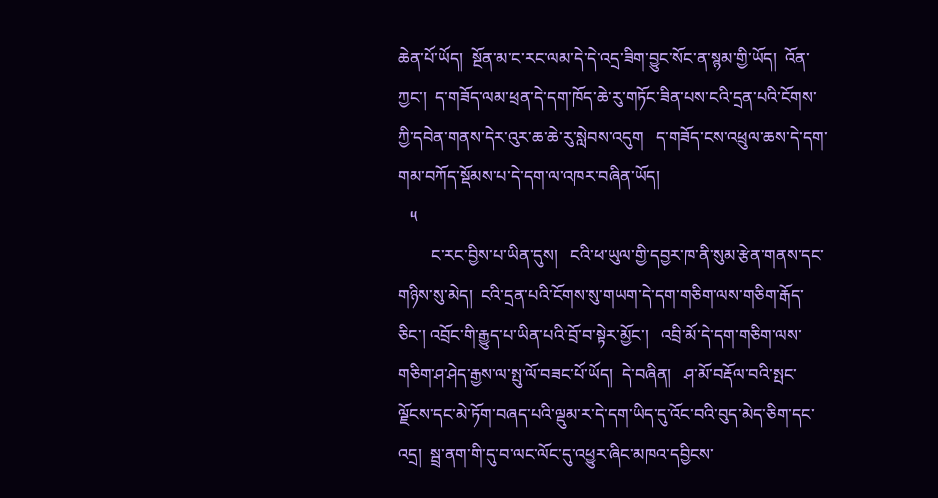ཆེན་པོ་ཡོད།  སྔོན་མ་ང་རང་ལམ་དེ་དེ་འདྲ་ཟིག་བྱུང་སོང་ན་སྙམ་གྱི་ཡོད།  འོན་ཀྱང་།  ད་གཟོད་ལམ་ཕྲན་དེ་དག་ཁོད་ཆེ་རུ་གཏོང་ཟིན་པས་ངའི་དྲན་པའི་ངོགས་ཀྱི་དབེན་གནས་དེར་འུར་ཆ་ཆེ་རུ་སླེབས་འདུག   ད་གཟོད་ངས་འཕྲུལ་ཆས་དེ་དག་གམ་བཀོད་སྡོམས་པ་དེ་དག་ལ་འཁར་བཞིན་ཡོད།
   ༥
        ང་རང་བྱིས་པ་ཡིན་དུས།   ངའི་ཕ་ཡུལ་གྱི་དབྱར་ཁ་ནི་སུམ་རྩེན་གནས་དང་གཉིས་སུ་མེད།  ངའི་དྲན་པའི་ངོགས་སུ་གཡག་དེ་དག་གཅིག་ལས་གཅིག་རྒོད་ཅིང་། འབྲོང་གི་རྒྱུད་པ་ཡིན་པའི་བྲོ་བ་སྟེར་མྱོང་།   འབྲི་མོ་དེ་དག་གཅིག་ལས་གཅིག་ཤ་ཤེད་རྒྱས་ལ་སྤུ་ལོ་བཟང་པོ་ཡོད།  དེ་བཞིན།   ཤ་མོ་བརྡོལ་བའི་སྤང་ལྗོངས་དང་མེ་ཏོག་བཞད་པའི་ལྡུམ་ར་དེ་དག་ཡིད་དུ་འོང་བའི་བུད་མེད་ཅིག་དང་འདྲ།  སྦྲ་ནག་གི་དུ་བ་ལང་ལོང་དུ་འཕྱུར་ཞིང་མཁའ་དབྱིངས་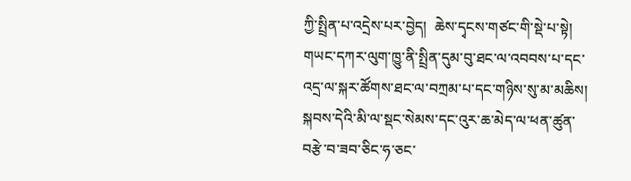ཀྱི་སྤྲིན་པ་འདྲེས་པར་བྱེད།  ཆེས་དྭངས་གཙང་གི་སྡེ་པ་སྟེ།  གཡང་དཀར་ལུག་ཁྱུ་ནི་སྤྲིན་དུམ་བུ་ཐང་ལ་འབབས་པ་དང་འདྲ་ལ་སྐར་ཚོགས་ཐང་ལ་བཀྲམ་པ་དང་གཉིས་སུ་མ་མཆིས།   སྐབས་དེའི་མི་ལ་སྡང་སེམས་དང་འུར་ཆ་མེད་ལ་ཕན་ཚུན་བརྩེ་བ་ཟབ་ཅིང་ཧ་ཅང་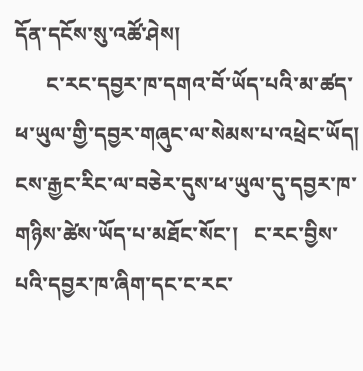དོན་དངོས་སུ་འཚོ་ཤེས།
      ང་རང་དབྱར་ཁ་དགའ་བོ་ཡོད་པའི་མ་ཚད་ཕ་ཡུལ་གྱི་དབྱར་གཞུང་ལ་སེམས་པ་འཕྲེང་ཡོད།    ངས་རྒྱང་རིང་ལ་བཅེར་དུས་ཕ་ཡུལ་དུ་དབྱར་ཁ་གཉིས་ཚེས་ཡོད་པ་མཐོང་སོང་།   ང་རང་བྱིས་པའི་དབྱར་ཁ་ཞིག་དང་ང་རང་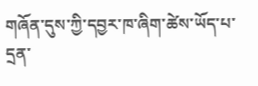གཞོན་དུས་ཀྱི་དབྱར་ཁ་ཞིག་ཚེས་ཡོད་པ་དྲན་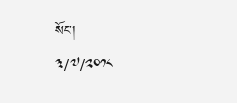སོང་།                                   ༣/༧/༢༠༡༨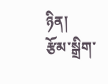ཉིན།
རྩོམ་སྒྲིག་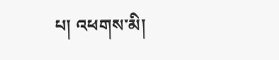པ། འཕགས་མི།